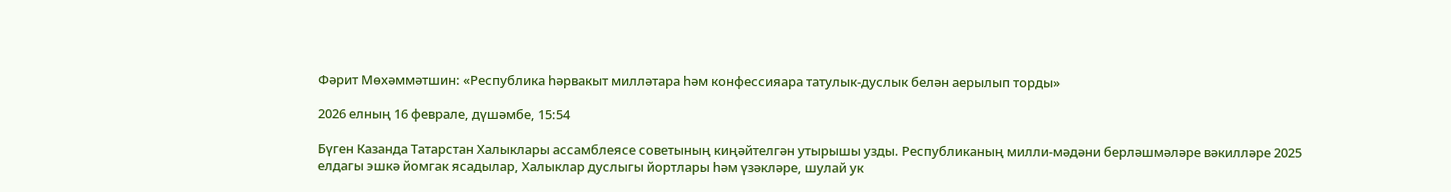Фәрит Мөхәммәтшин: «Республика һәрвакыт милләтара һәм конфессияара татулык-дуслык белән аерылып торды»

2026 елның 16 феврале, дүшәмбе, 15:54

Бүген Казанда Татарстан Халыклары ассамблеясе советының киңәйтелгән утырышы узды. Республиканың милли-мәдәни берләшмәләре вәкилләре 2025 елдагы эшкә йомгак ясадылар, Халыклар дуслыгы йортлары һәм үзәкләре, шулай ук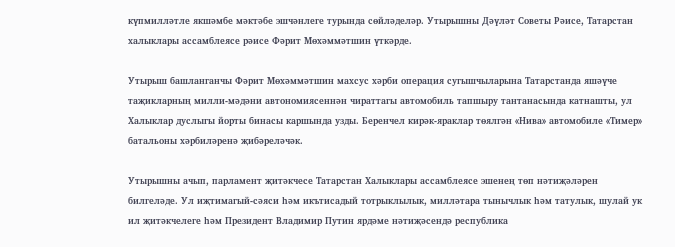күпмилләтле якшәмбе мәктәбе эшчәнлеге турында сөйләделәр. Утырышны Дәүләт Советы Рәисе, Татарстан халыклары ассамблеясе рәисе Фәрит Мөхәммәтшин үткәрде.

Утырыш башланганчы Фәрит Мөхәммәтшин махсус хәрби операция сугышчыларына Татарстанда яшәүче таҗикларның милли-мәдәни автономиясеннән чираттагы автомобиль тапшыру тантанасында катнашты, ул Халыклар дуслыгы йорты бинасы каршында узды. Беренчел кирәк-яраклар төялгән «Нива» автомобиле «Тимер» батальоны хәрбиләренә җибәреләчәк.

Утырышны ачып, парламент җитәкчесе Татарстан Халыклары ассамблеясе эшенең төп нәтиҗәләрен билгеләде. Ул иҗтимагый-сәяси һәм икътисадый тотрыклылык, милләтара тынычлык һәм татулык, шулай ук ил җитәкчелеге һәм Президент Владимир Путин ярдәме нәтиҗәсендә республика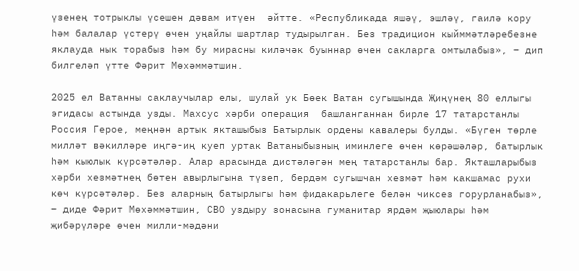үзенең тотрыклы үсешен дәвам итүен  әйтте. «Республикада яшәү, эшләү, гаилә кору һәм балалар үстерү өчен уңайлы шартлар тудырылган. Без традицион кыйммәтләребезне яклауда нык торабыз һәм бу мирасны киләчәк буыннар өчен сакларга омтылабыз», – дип билгеләп үтте Фәрит Мөхәммәтшин.

2025 ел Ватанны саклаучылар елы, шулай ук Бөек Ватан сугышында Җиңүнең 80 еллыгы эгидасы астында узды. Махсус хәрби операция  башланганнан бирле 17 татарстанлы Россия Герое, меңнән артык якташыбыз Батырлык ордены кавалеры булды. «Бүген төрле милләт вәкилләре иңгә-иң куеп уртак Ватаныбызның иминлеге өчен көрәшәләр, батырлык һәм кыюлык күрсәтәләр. Алар арасында дистәләгән мең татарстанлы бар. Якташларыбыз хәрби хезмәтнең бөтен авырлыгына түзеп, бердәм сугышчан хезмәт һәм какшамас рухи көч күрсәтәләр. Без аларның батырлыгы һәм фидакарьлеге белән чиксез горурланабыз», – диде Фәрит Мөхәммәтшин, СВО уздыру зонасына гуманитар ярдәм җыюлары һәм җибәрүләре өчен милли-мәдәни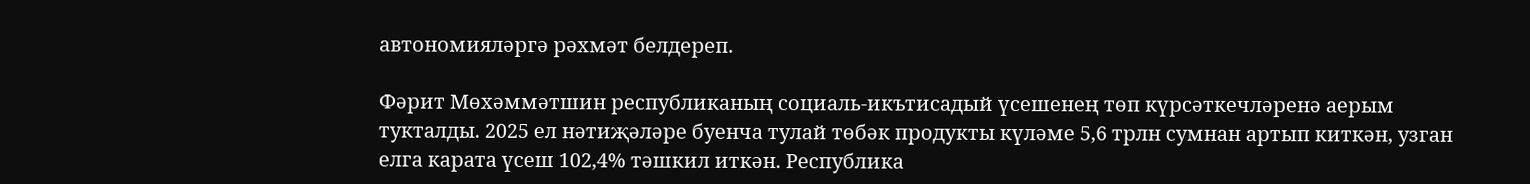автономияләргә рәхмәт белдереп.

Фәрит Мөхәммәтшин республиканың социаль-икътисадый үсешенең төп күрсәткечләренә аерым тукталды. 2025 ел нәтиҗәләре буенча тулай төбәк продукты күләме 5,6 трлн сумнан артып киткән, узган елга карата үсеш 102,4% тәшкил иткән. Республика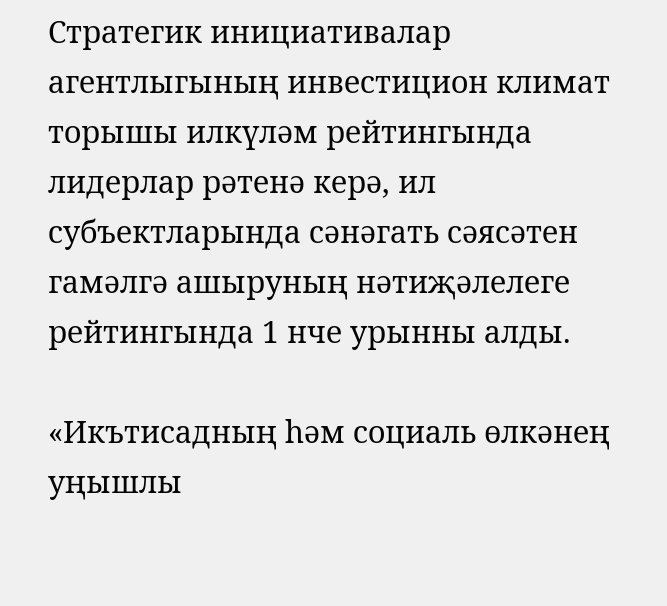Стратегик инициативалар агентлыгының инвестицион климат торышы илкүләм рейтингында лидерлар рәтенә керә, ил субъектларында сәнәгать сәясәтен гамәлгә ашыруның нәтиҗәлелеге рейтингында 1 нче урынны алды.

«Икътисадның һәм социаль өлкәнең уңышлы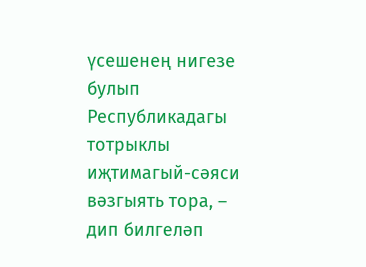үсешенең нигезе булып Республикадагы тотрыклы иҗтимагый-сәяси вәзгыять тора, – дип билгеләп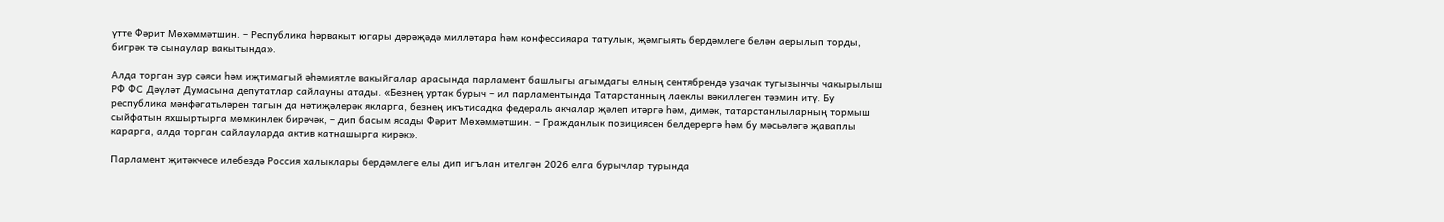үтте Фәрит Мөхәммәтшин. – Республика һәрвакыт югары дәрәҗәдә милләтара һәм конфессияара татулык, җәмгыять бердәмлеге белән аерылып торды, бигрәк тә сынаулар вакытында».

Алда торган зур сәяси һәм иҗтимагый әһәмиятле вакыйгалар арасында парламент башлыгы агымдагы елның сентябрендә узачак тугызынчы чакырылыш РФ ФС Дәүләт Думасына депутатлар сайлауны атады. «Безнең уртак бурыч – ил парламентында Татарстанның лаеклы вәкиллеген тәэмин итү. Бу республика мәнфәгатьләрен тагын да нәтиҗәлерәк якларга, безнең икътисадка федераль акчалар җәлеп итәргә һәм, димәк, татарстанлыларның тормыш сыйфатын яхшыртырга мөмкинлек бирәчәк, – дип басым ясады Фәрит Мөхәммәтшин. – Гражданлык позициясен белдерергә һәм бу мәсьәләгә җаваплы карарга, алда торган сайлауларда актив катнашырга кирәк».

Парламент җитәкчесе илебездә Россия халыклары бердәмлеге елы дип игълан ителгән 2026 елга бурычлар турында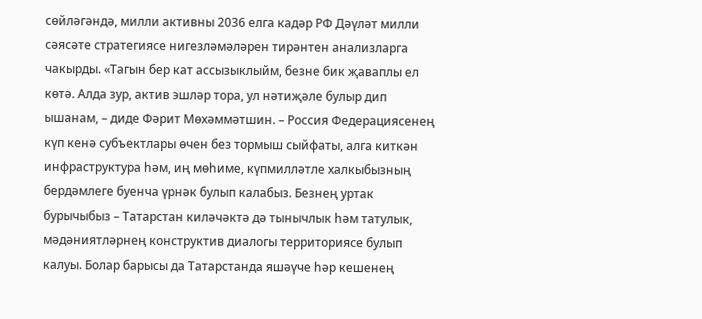сөйләгәндә, милли активны 2036 елга кадәр РФ Дәүләт милли сәясәте стратегиясе нигезләмәләрен тирәнтен анализларга чакырды. «Тагын бер кат ассызыклыйм, безне бик җаваплы ел көтә. Алда зур, актив эшләр тора, ул нәтиҗәле булыр дип ышанам, – диде Фәрит Мөхәммәтшин. – Россия Федерациясенең күп кенә субъектлары өчен без тормыш сыйфаты, алга киткән инфраструктура һәм, иң мөһиме, күпмилләтле халкыбызның бердәмлеге буенча үрнәк булып калабыз. Безнең уртак бурычыбыз – Татарстан киләчәктә дә тынычлык һәм татулык, мәдәниятләрнең конструктив диалогы территориясе булып калуы. Болар барысы да Татарстанда яшәүче һәр кешенең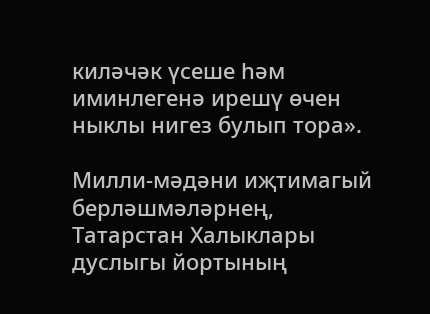киләчәк үсеше һәм иминлегенә ирешү өчен ныклы нигез булып тора».

Милли-мәдәни иҗтимагый берләшмәләрнең, Татарстан Халыклары дуслыгы йортының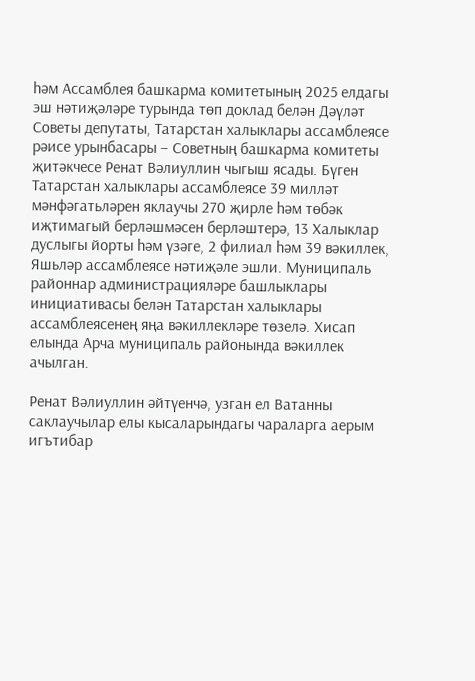һәм Ассамблея башкарма комитетының 2025 елдагы эш нәтиҗәләре турында төп доклад белән Дәүләт Советы депутаты, Татарстан халыклары ассамблеясе рәисе урынбасары – Советның башкарма комитеты җитәкчесе Ренат Вәлиуллин чыгыш ясады. Бүген Татарстан халыклары ассамблеясе 39 милләт мәнфәгатьләрен яклаучы 270 җирле һәм төбәк иҗтимагый берләшмәсен берләштерә, 13 Халыклар дуслыгы йорты һәм үзәге, 2 филиал һәм 39 вәкиллек, Яшьләр ассамблеясе нәтиҗәле эшли. Муниципаль районнар администрацияләре башлыклары инициативасы белән Татарстан халыклары ассамблеясенең яңа вәкиллекләре төзелә. Хисап елында Арча муниципаль районында вәкиллек ачылган.

Ренат Вәлиуллин әйтүенчә, узган ел Ватанны саклаучылар елы кысаларындагы чараларга аерым игътибар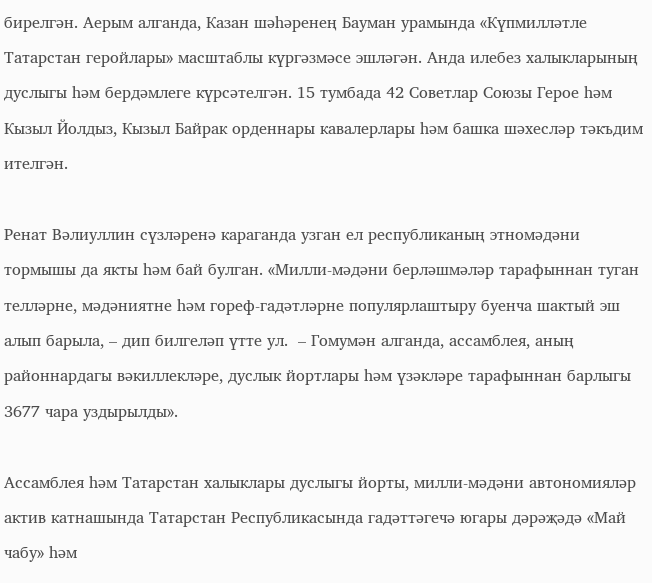бирелгән. Аерым алганда, Казан шәһәренең Бауман урамында «Күпмилләтле Татарстан геройлары» масштаблы күргәзмәсе эшләгән. Анда илебез халыкларының дуслыгы һәм бердәмлеге күрсәтелгән. 15 тумбада 42 Советлар Союзы Герое һәм Кызыл Йолдыз, Кызыл Байрак орденнары кавалерлары һәм башка шәхесләр тәкъдим ителгән.

Ренат Вәлиуллин сүзләренә караганда узган ел республиканың этномәдәни тормышы да якты һәм бай булган. «Милли-мәдәни берләшмәләр тарафыннан туган телләрне, мәдәниятне һәм гореф-гадәтләрне популярлаштыру буенча шактый эш алып барыла, – дип билгеләп үтте ул.  – Гомумән алганда, ассамблея, аның районнардагы вәкиллекләре, дуслык йортлары һәм үзәкләре тарафыннан барлыгы 3677 чара уздырылды».

Ассамблея һәм Татарстан халыклары дуслыгы йорты, милли-мәдәни автономияләр актив катнашында Татарстан Республикасында гадәттәгечә югары дәрәҗәдә «Май чабу» һәм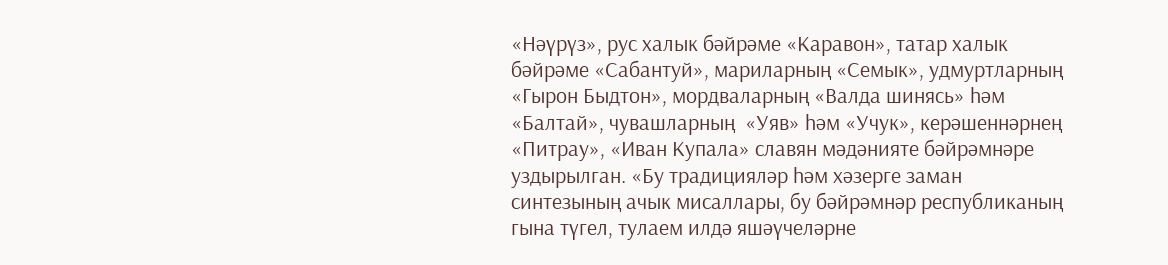«Нәүрүз», рус халык бәйрәме «Каравон», татар халык бәйрәме «Сабантуй», мариларның «Семык», удмуртларның «Гырон Быдтон», мордваларның «Валда шинясь» һәм «Балтай», чувашларның  «Уяв» һәм «Учук», керәшеннәрнең «Питрау», «Иван Купала» славян мәдәнияте бәйрәмнәре уздырылган. «Бу традицияләр һәм хәзерге заман синтезының ачык мисаллары, бу бәйрәмнәр республиканың гына түгел, тулаем илдә яшәүчеләрне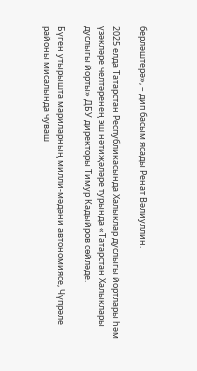берләштерә», – дип басым ясады Ренат Вәлиуллин.

2025 елда Татарстан Республикасында Халыклар дуслыгы йортлары һәм үзәкләре челтәренең эш нәтиҗәләре турында «Татарстан Халыклары дуслыгы йорты» ДБУ директоры Тимур Кадыйров сөйләде.

Бүген утырышта мариларның милли-мәдәни автономиясе, Чүпрәле районы мисалында чуваш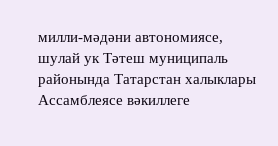милли-мәдәни автономиясе, шулай ук Тәтеш муниципаль районында Татарстан халыклары Ассамблеясе вәкиллеге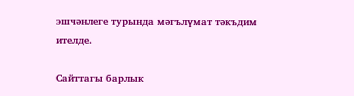эшчәнлеге турында мәгълүмат тәкъдим ителде.

Сайттагы барлык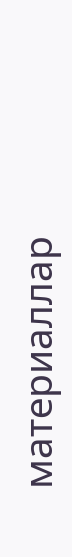материаллар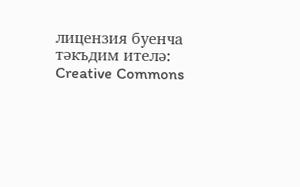лицензия буенча тәкъдим ителә:
Creative Commons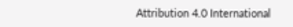Attribution 4.0 International